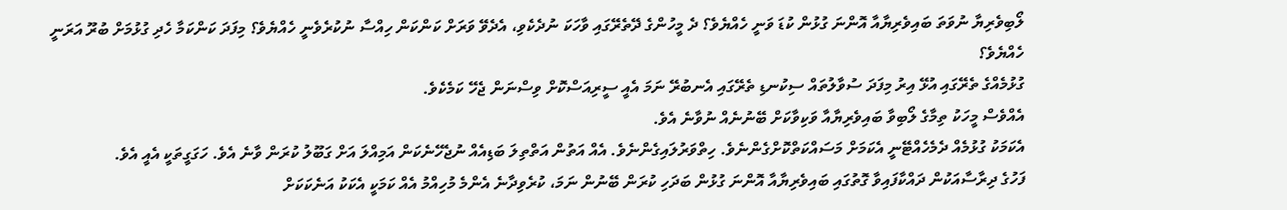ލޯބިވެރިޔާ ނުވަތަ ބައިވެރިޔާއާ އޮންނަ ގުޅުން ކުޑަ ވަނީ ހެއްޔެވެ؟ ދެ މީހުންގެ ދޭތެރޭގައި ވާހަކަ ނުދެކެވި، އެދެވޭ ވަރަށް ކަންކަން ހިއްސާ ނުކުރެވެނީ ހެއްޔެވެ؟ މިފަދަ ކަންކަމާ ހެދި ގުޅުމަށް ބުރޫ އަރަނީ ހެއްޔެވެ؟
ގުޅުމެއްގެ ތެރޭގައި އުޅޭ އިރު މިފަދަ ސުވާލުތައް ސިކުނޑި ތެރޭގައި އެނބުރޭ ނަމަ އެއީ ސީރިއަސްކޮށް ވިސްނަން ޖެހޭ ކަމެކެވެ.
އެއްވެސް މީހަކު ތިމާގެ ލޯބިވާ ބައިވެރިޔާއާ ވަކިވާކަށް ބޭނުނެއް ނުވާނެ އެވެ.
އެކަމަކު ގުޅުމެއް ދެމެހެއްޓޭނީ އެކަމަށް މަސައްކަތްކޮށްގެންނެވެ. ހިތްވަރުލައިގެންނެވެ. އެއް އަތުން އަތްތިލަ ބަޑިއެއް ނުޖެހޭނެކަން އަމިއްލަ އަށް ގަބޫލު ކުރަން ވާނެ އެވެ. ހަގަގީތަކީ އެއީ އެވެ.
ފަހުގެ ދިރާސާއަކުން ދައްކާފައިވާ ގޮތުގައި ބައިވެރިޔާއާ އޮންނަ ގުޅުން ބަދަހި ކުރަން ބޭނުން ނަމަ، ކުރެވިދާނެ އެންމެ މުހިއްމު އެއް ކަމަކީ އެކަކު އަނެކަކަށް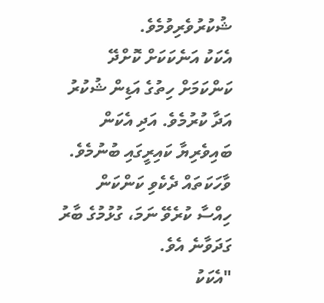ޝުކުރުވެރިވުމެވެ.
އެކަކު އަނެކަކަށް ކޮށްދޭ ކަންކަމަށް ހިތުގެ އަޑިން ޝުކުރު އަދާ ކުރުމެވެ. އަދި އެކަން ބައިވެރިޔާ ކައިރީގައި ބުނުމެވެ.
ވާހަކަތައް ދެކެވި ކަންކަން ހިއްސާ ކުރެވޭ ނަމަ، ގުޅުމުގެ ބާރު ގަދަވާނެ އެވެ.
"އެކަކު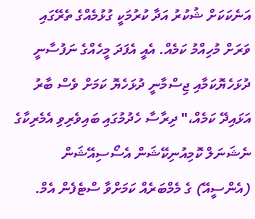އަނެކަކަށް ޝުކުރު އަދާ ކުރުމަކީ ގުޅުމެއްގެ ތެރޭގައި ވަރަށް މުހިއްމު ކަމެއް. އެއީ އެފަދަ މީހެއްގެ ނަފުސާނީ ދުޅަހެޔޮކަމާއި ޖިސްމާނީ ދުޅަހެޔޮ ކަމަށް ވެސް ބާރު އަޅައިދޭ ކަމެއް،" ދިރާސާ ހެދުމުގައި ބައިވެރިވި އެމެރިކާގެ ނެޝަނަލް ކޮމިއުނިކޭޝަން އެސޯސިއޭޝަން (އެންސީއޭ) ގެ މެމްބަރެއް ކަމަށްވާ ސްޓެފެން އެމް.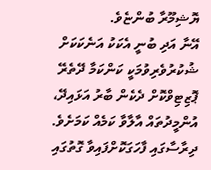ޔޮޝިމޫރާ ބުންޏެވެ.
އޭނާ އަދި ބުނީ އެކަކު އަނެކަކަށް ޝުކުރުވެރިވުމަކީ ކަންކަމާ ދޭތެރޭ ޕޮޒިޓިވްކޮށް ދެކެން ބާރު އަޅައިދޭ، އުންމީދުތައް އާލާވާ ކަމެއް ކަމަށެވެ.
ދިރާސާގައި ފާހަގަކޮށްފައިވާ ގޮތުގައި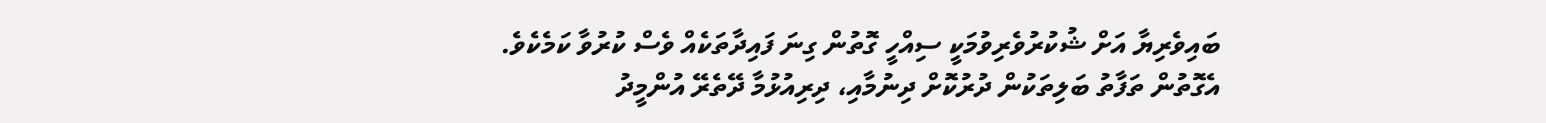ބައިވެރިޔާ އަށް ޝުކުރުވެރިވުމަކީ ސިއްހީ ގޮތުން ގިނަ ފައިދާތަކެއް ވެސް ކުރުވާ ކަމެކެވެ.
އެގޮތުން ތަފާތު ބަލިތަކުން ދުރުކޮށް ދިނުމާއި، ދިރިއުޅުމާ ދޭތެރޭ އުންމީދު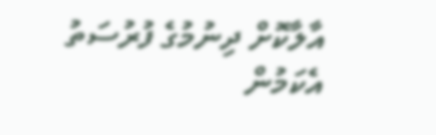އާލާކޮށް ދިނުމުގެ ފުރުސަތު އެކަމުން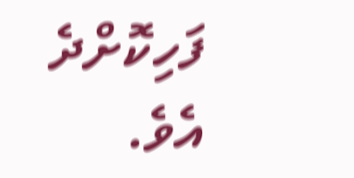ފަހިކޮށްދެ އެވެ.